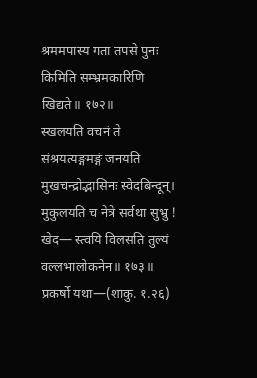श्रममपास्य गता तपसे पुनः किमिति सम्भ्रमकारिणि खिद्यते॥ १७२॥
स्खलयति वचनं ते संश्रयत्यङ्गमङ्गं जनयति मुखचन्द्रोद्भासिनः स्वेदबिन्दून्।
मुकुलयति च नेत्रे सर्वथा सुभ्रु ! खेद— स्त्वयि विलसति तुल्यं वल्लभालोकनेन॥ १७३॥
प्रकर्षो यथा—(शाकु. १.२६)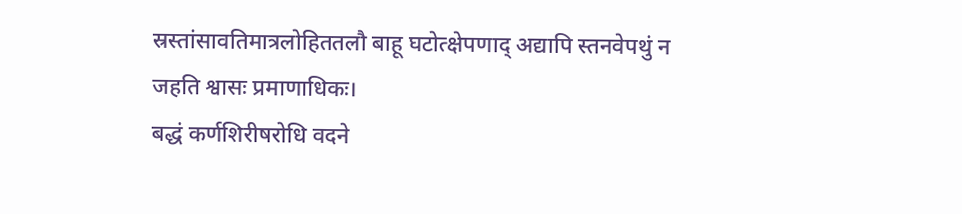स्रस्तांसावतिमात्रलोहिततलौ बाहू घटोत्क्षेपणाद् अद्यापि स्तनवेपथुं न जहति श्वासः प्रमाणाधिकः।
बद्धं कर्णशिरीषरोधि वदने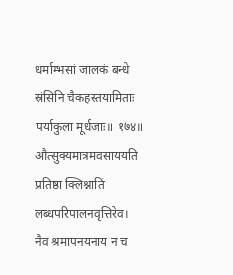धर्माम्भसां जालकं बन्धे स्रंसिनि चैकहस्तयामिताः पर्याकुला मूर्धजाः॥ १७४॥
औत्सुक्यमात्रमवसाययति प्रतिष्ठा क्लिश्नातिं लब्धपरिपालनवृत्तिरेव।
नैव श्रमापनयनाय न च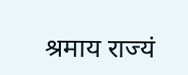श्रमाय राज्यं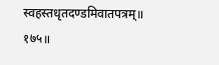स्वहस्तधृतदण्डमिवातपत्रम्॥ १७५॥